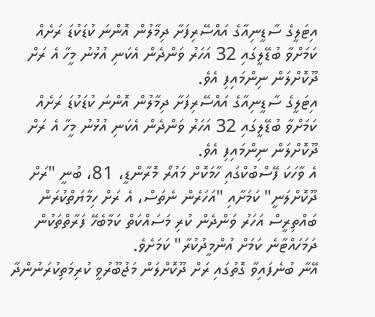އިޓަލީގެ ސާޑީނިއާގެ އައްސޭރިފަށާ ދިމާލުން އޮންނަ ކުޑަކުޑަ ރަށެއް ކަމަށްވާ ބުޑޭލީގައި 32 އަހަރު ވަންދެން އެކަނި އުޅުނު މީހާ އެ ރަށް ދޫކޮށްލަން ނިންމައިފި އެވެ.
އިޓަލީގެ ސާޑީނިއާގެ އައްސޭރިފަށާ ދިމާލުން އޮންނަ ކުޑަކުޑަ ރަށެއް ކަމަށްވާ ބުޑޭލީގައި 32 އަހަރު ވަންދެން އެކަނި އުޅުނު މީހާ އެ ރަށް ދޫކޮށްލަން ނިންމައިފި އެވެ.
އެ ވާހަކަ ފޭސްބުކްގައި ހާމަކޮށް މައުރޯ މޮރާންޑީ، 81، ބުނީ "ރަށް ދޫކޮށްލަނީ" ކަމަށާއި "އަހަރެން ނެތަސް، އެ ރަށް ހިމާޔަތްކުރަން ބައްތިރީސް އަހަރު ވަންދެން ކުރި މަސައްކަތް ކަމާބެހޭ ފަރާތްތަކުން ދަމަހައްޓާނެ ކަމަށް އުންމީދުކުރާ" ކަމަށެވެ.
އޭނާ ބުނެފައިވާ ގޮތުގައި ރަށް ދޫކޮށްލަން މަޖުބޫރުވީ ކުރިމަތިކުރަނުންދާ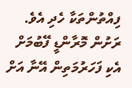ފިއްތުންތަކާ ހެދި އެވެ. ރަށުން މޮރާންޑީ ފޭބުމަށް އެކި ފަހަރުމަތިން އޭނާ އަށް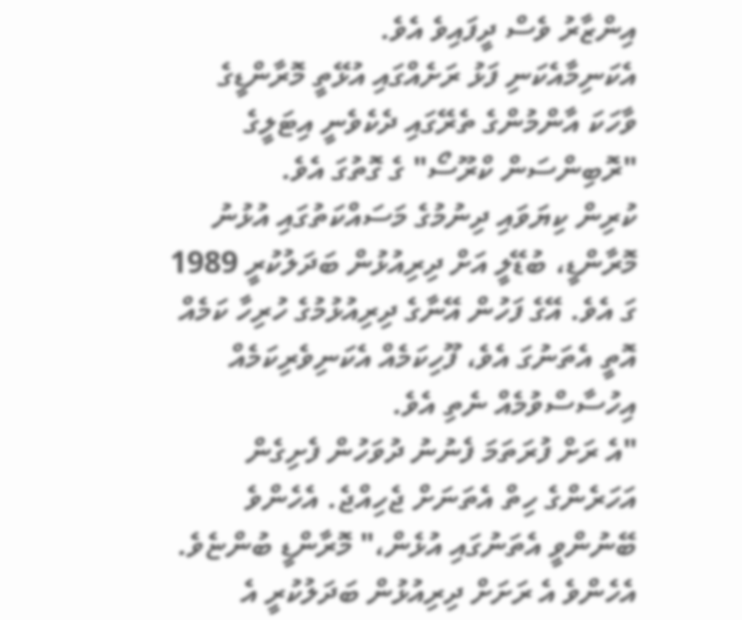އިންޒާރު ވެސް ދީފައިވެ އެވެ.
އެކަނިމާއެކަނި ފަޅު ރަށެއްގައި އުޅޭތީ މޮރާންޑީގެ ވާހަކަ އާންމުންގެ ތެރޭގައި ދެކެވެނީ އިޓަލީގެ "ރޮބިންސަން ކްރޫސޯ" ގެ ގޮތުގަ އެވެ.
ކުރިން ކިޔަވައި ދިނުމުގެ މަސައްކަތުގައި އުޅުނު މޮރާންޑީ، ބުޑޭލީ އަށް ދިރިއުޅުން ބަދަލުކުރީ 1989 ގަ އެވެ. އޭގެ ފަހުން އޭނާގެ ދިރިއުޅުމުގެ ހުރިހާ ކަމެއް އޮތީ އެތަނުގަ އެވެ، ފޫހިކަމެއް އެކަނިވެރިކަމެއް އިހުސާސްވުމެއް ނެތި އެވެ.
"އެ ރަށް ފުރަތަމަ ފެނުނު ދުވަހުން ފެށިގެން އަހަރެންގެ ހިތް އެތަނަށް ޖެހިއްޖެ. އެހެންވެ ބޭނުންވީ އެތަނުގައި އުޅެން،" މޮރާންޑީ ބުންޏެވެ.
އެހެންވެ އެ ރަށަށް ދިރިއުޅުން ބަދަލުކުރީ އެ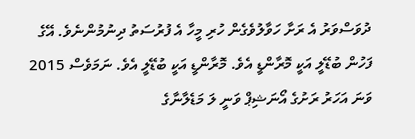ދުވަސްވަރު އެ ރަށާ ހަވާލުވެގެން ހުރި މީހާ އެ ފުރުސަތު ދިނުމުންނެވެ. އޭގެ ފަހުން ބުޑޭލީ އަކީ މޮރާންޑީ އެވެ. މޮރާންޑީ އަކީ ބުޑޭލީ އެވެ. ނަމަވެސް 2015 ވަނަ އަހަރު ރަށުގެ އޯނަޝިޕް ވަނީ ލަ މަޑެލާނާގެ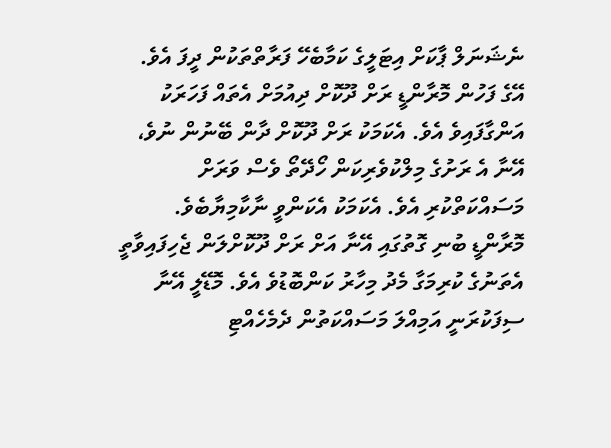ނެޝަނަލް ޕާކަށް އިޓަލީގެ ކަމާބެހޭ ފަރާތްތަކުން ދީފަ އެވެ.
އޭގެ ފަހުން މޮރާންޑީ ރަށް ދޫކޮށް ދިއުމަށް އެތައް ފަހަރަކު އަންގާފައިވެ އެވެ. އެކަމަކު ރަށް ދޫކޮށް ދާން ބޭނުން ނުވެ، އޭނާ އެ ރަށުގެ މިލްކުވެރިކަން ހޯދޭތޯ ވެސް ވަރަށް މަސައްކަތްކުރި އެވެ. އެކަމަކު އެކަންވީ ނާކާމިޔާބެވެ.
މޮރާންޑީ ބުނި ގޮތުގައި އޭނާ އަށް ރަށް ދޫކޮށްލަން ޖެހިފައިވާތީ އެތަނުގެ ކުރިމަގާ މެދު މިހާރު ކަންބޮޑުވެ އެވެ. މޮޑޭލީ އޭނާ ސިފަކުރަނީ އަމިއްލަ މަސައްކަތުން ދެމެހެއްޓި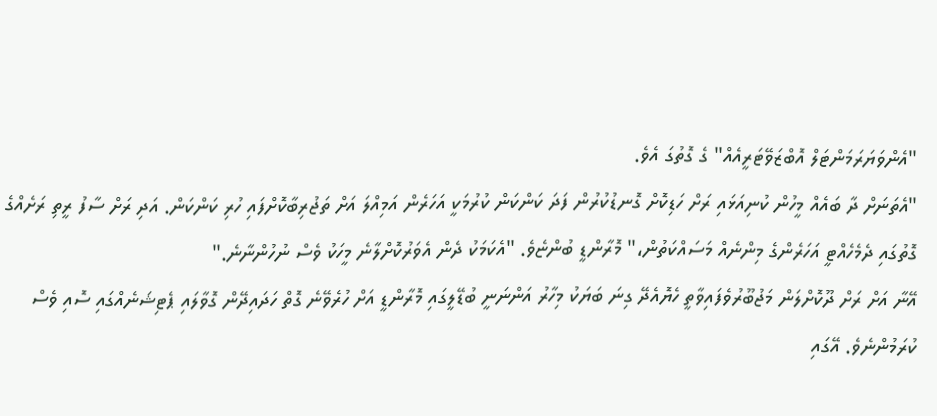"އެންވަޔަރަމަންޓަލް އޮބްޒަވޭޓަރީއެއް" ގެ ގޮތުގަ އެވެ.
"އެތަނަށް ދާ ބައެއް މީހުން ކުނިއަޅައި ރަށް ހަޑިކޮށް ގޮނޑުކުރުން ފަދަ ކަންކަން ކުރުމަކީ އަހަރެން އަމިއްލަ އަށް ތަޖުރިބާކޮށްފައި ހުރި ކަންކަން. އަދި ރަށް ސާފު ރީތި ރަށެއްގެ ގޮތުގައި ދެމެހެއްޓީ އަހަރެންގެ މިންނެއް މަސައްކަތުން،" މޮރާންޑީ ބުންޏެވެ. "އެކަމަކު ދެން އެވަރުކޮށްލާނެ މީހަކު ވެސް ނުހުންނާނެ."
އޭނާ އަށް ރަށް ދޫކޮށްލަން މަޖުބޫރުވެފައިވާތީ ހެޔޮއެދޭ ގިނަ ބަޔަކު މިހާރު އަންނަނީ ބުޑޭލީގައި މޮރާންޑީ އަށް ހުރެވޭނެ ގޮތް ހަދައިދޭން ގޮވާލައި ޕެޓިޝަނެއްގައި ސޮއި ވެސް ކުރަމުންނެވެ. އޭގައި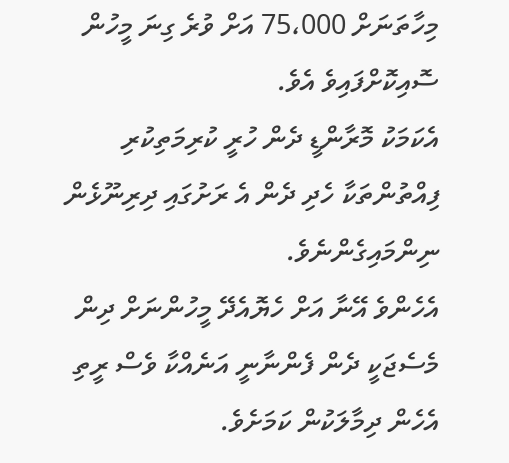މިހާތަނަށް 75،000 އަށް ވުރެ ގިނަ މީހުން ސޮއިކޮށްފައިވެ އެވެ.
އެކަމަކު މޮރާންޑީ ދެން ހުރީ ކުރިމަތިކުރި ފިއްތުންތަކާ ހެދި ދެން އެ ރަށުގައި ދިރިނޫޅެން ނިންމައިގެންނެވެ.
އެހެންވެ އޭނާ އަށް ހެޔޮއެދޭ މީހުންނަށް ދިން މެސެޖަކީ ދެން ފެންނާނީ އަނެއްކާ ވެސް ރީތި އެހެން ދިމާލަކުން ކަމަށެވެ.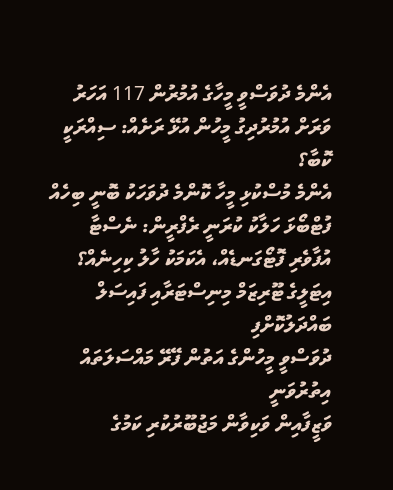އެންމެ ދުވަސްވީ މީހާގެ އުމުރުން 117 އަހަރު
ވަރަށް އުމުރުދިގު މީހުން އުޅޭ ރަށެއް: ސިއްރަކީ ކޮބާ؟
އެންމެ މުސްކުޅި މީހާ ކޮންމެ ދުވަހަކު ބޮނީ ބިހެއް
ފުޓްބޯޅަ ހަލާކު ކުރަނީ ރެފްރީން: ނެސްޓާ
އުފާވެރި ފޮޓޯގަނޑެއް، އެކަމަކު ހާލު ކިހިނެއް؟
އިޓަލީގެ ޓޫރިޒަމް މިނިސްޓަރާއި ފައިސަލް ބައްދަލުކޮށްފި
ދުވަސްވީ މީހުންގެ އަތުން ފޭރޭ މައްސަލަތައް އިތުރުވަނީ
ވަޒީފާއިން ވަކިވާން މަޖުބޫރުކުރި ކަމުގެ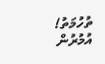ތުހުމަތު!
އުމުރުން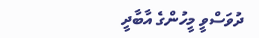ދުވަސްވީ މީހުންގެ އާބާދީ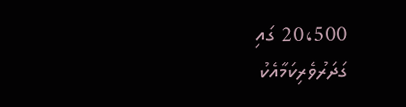20،500 ގައި
ގަދަރުވެރިކަމާއެކު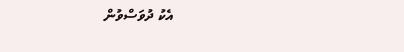އެކު ދުވަސްވުން